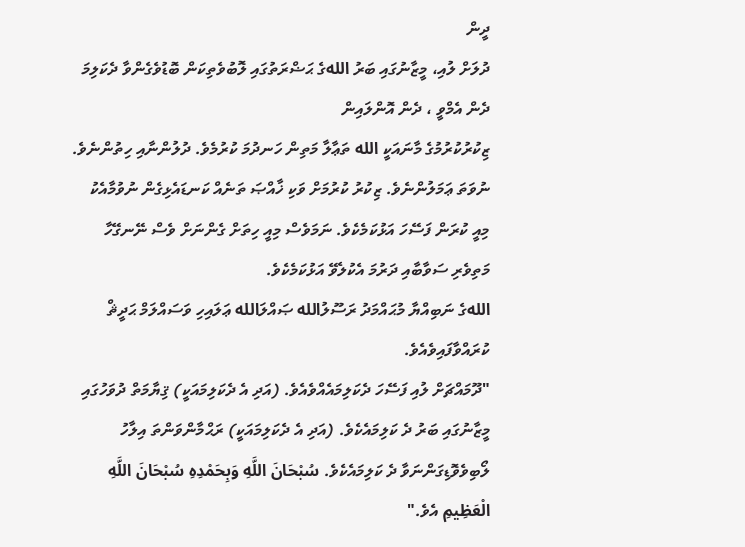ދީން
ދުލަށް ލުއި، މީޒާނުގައި ބަރު اللهގެ ޙަޟްރަތުގައި ލޮބުވެތިކަން ބޮޑުވެގެންވާ ދެކަލިމަ
ދެން އެމްވީ ، ދެން އޮންލައިން
ޒިކުރުކުރުމުގެ މާނައަކީ الله ތަޢާލާ މަތިން ހަނދުމަ ކުރުމެވެ. ދުލުންނާއި ހިތުންނެވެ. ނުވަތަ ޢަމަލުންނެވެ. ޒިކުރު ކުރުމަށް ވަކި ޚާއްޞަ ތަނެއް ކަނޑައެޅިގެން ނުވުމާއެކު މިއީ ކުރަން ފަސޭހަ އަޅުކަމެކެވެ. ނަމަވެސް މިއީ ހިތަށް ގެންނަށް ވެސް ނޭނގޭހާ މަތިވެރި ސަވާބާއި ދަރުމަ އެކުލެވޭ އަޅުކަމެކެވެ.
اللهގެ ނަބިއްޔާ މުޙައްމަދު ރަސޫލުالله ޞައްލަالله ޢަލައިހި ވަސައްލަމް ޙަދީޘް ކުރައްވާފައިވެއެވެ.
"ދޫމައްޗަށް ލުއި ފަސޭހަ ދެކަލިމައެއްވެއެވެ. (އަދި އެ ދެކަލިމައަކީ) ޤިޔާމަތް ދުވަހުގައި މީޒާނުގައި ބަރު ދެ ކަލިމައެކެވެ. (އަދި އެ ދެކަލިމައަކީ) ރަޙްމާންވަންތަ އިލާހު ލޯބިވެވޮޑިގަންނަވާ ދެ ކަލިމައެކެވެ. سُبْحَانَ اللَّهِ وَبِحَمْدِهِ سُبْحَانَ اللَّهِ الْعَظِيمِ އެވެ."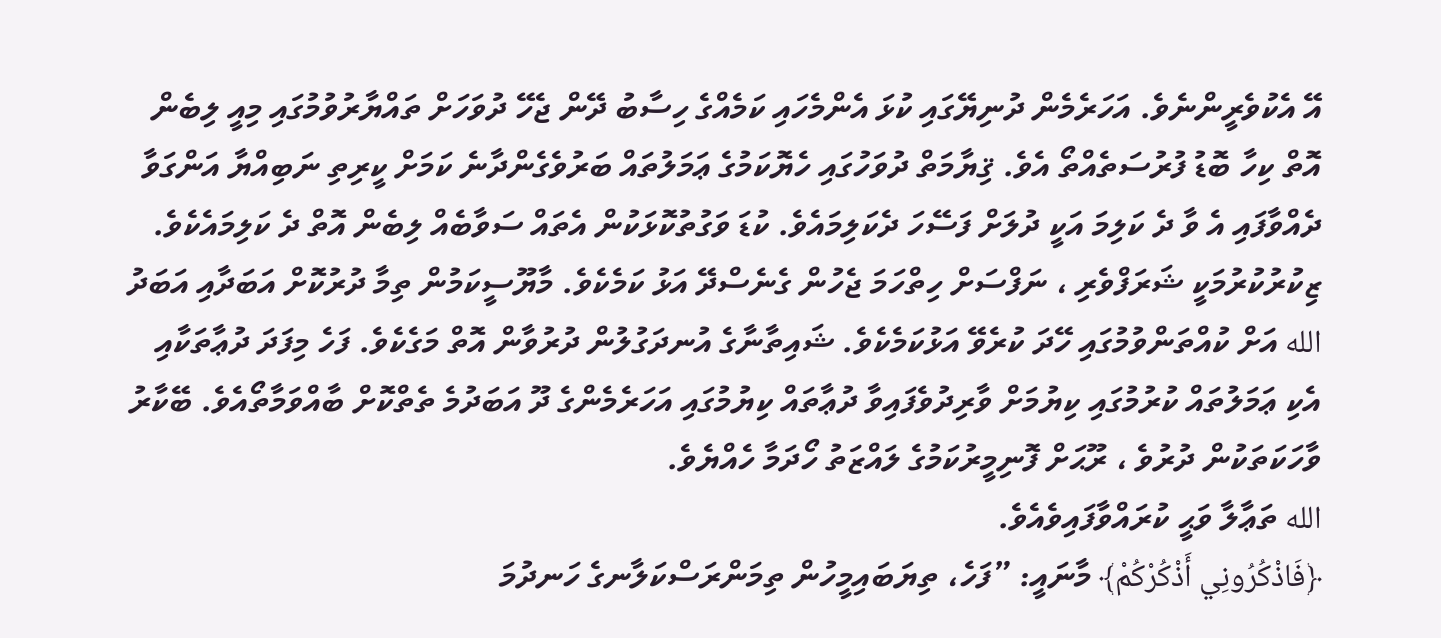އޭ އެކުވެރީންނެވެ. އަހަރެމެން ދުނިޔޭގައި ކުޅަ އެންމެހައި ކަމެއްގެ ހިސާބު ދޭން ޖެހޭ ދުވަހަށް ތައްޔާރުވުމުގައި މިއީ ލިބެން އޮތް ކިހާ ބޮޑު ފުރުސަތެއްތޯ އެވެ. ޤިޔާމަތް ދުވަހުގައި ހެޔޮކަމުގެ ޢަމަލުތައް ބަރުވެގެންދާނެ ކަމަށް ކީރިތި ނަބިއްޔާ އަންގަވާ ދެއްވާފައި އެ ވާ ދެ ކަލިމަ އަކީ ދުލަށް ފަސޭހަ ދެކަލިމައެވެ. ކުޑަ ވަގުތުކޮޅަކުން އެތައް ސަވާބެއް ލިބެން އޮތް ދެ ކަލިމައެކެވެ.
ޒިކުރުކުރުމަކީ ޝަރަފްވެރި ، ނަފްސަށް ހިތްހަމަ ޖެހުން ގެނެސްދޭ އަޅު ކަމެކެވެ. މާޔޫސީކަމުން ތިމާ ދުރުކޮށް އަބަދާއި އަބަދު الله އަށް ކުއްތަންވުމުގައި ހޭދަ ކުރެވޭ އަޅުކަމެކެވެ. ޝައިތާނާގެ އުނދަގުލުން ދުރުވާން އޮތް މަގެކެވެ. ފަހެ މިފަދަ ދުޢާތަކާއި އެކި ޢަމަލުތައް ކުރުމުގައި ކިޔުމަށް ވާރިދުވެފައިވާ ދުޢާތައް ކިޔުމުގައި އަހަރެމެންގެ ދޫ އަބަދުމެ ތެތްކޮށް ބާއްވަމާތޯއެވެ. ބޭކާރު ވާހަކަތަކުން ދުރުވެ ، ރޫޙަށް ފޮނިމީރުކަމުގެ ލައްޒަތު ހޯދަމާ ހެއްޔެވެ.
الله ތަޢާލާ ވަޙީ ކުރައްވާފައިވެއެވެ.
﴿فَاذْكُرُونِي أَذْكُرْكُمْ﴾ މާނައީ: ”ފަހެ، ތިޔަބައިމީހުން ތިމަންރަސްކަލާނގެ ހަނދުމަ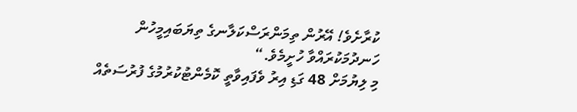ކުރާށެވެ! އޭރުން ތިމަންރަސްކަލާނގެ ތިޔަބައިމީހުން ހަނދުމަކުރައްވާ ހުށީމެވެ.“
މި ލިޔުމަށް 48 ގަޑި އިރު ވެފައިވާތީ ކޮމެންޓުކުރުމުގެ ފުރުސަތެއް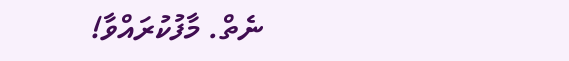ނެތް. މާފުކުރައްވާ!